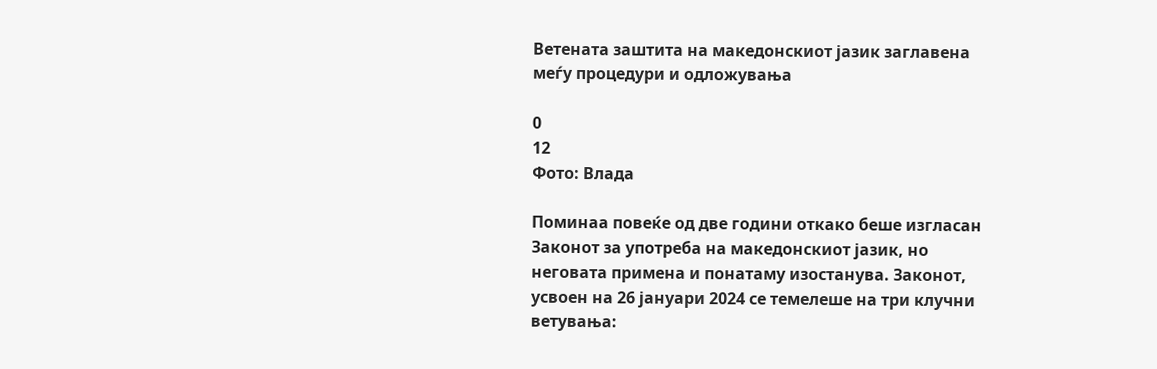Ветената заштита на македонскиот јазик заглавена меѓу процедури и одложувања

0
12
Фото: Влада

Поминаа повеќе од две години откако беше изгласан Законот за употреба на македонскиот јазик, но неговата примена и понатаму изостанува. Законот, усвоен на 26 јануари 2024 се темелеше на три клучни ветувања: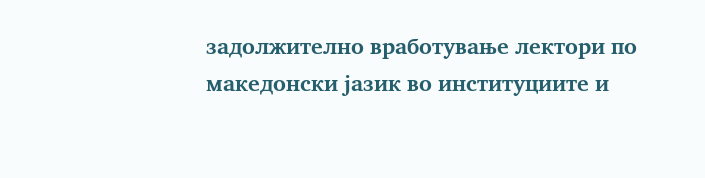задолжително вработување лектори по македонски јазик во институциите и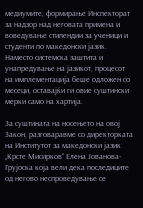медиумите, формирање Инспекторат за надзор над неговата примена и воведување стипендии за ученици и студенти по македонски јазик. Наместо системска заштита и унапредување на јазикот, процесот на имплементација беше одложен со месеци, оставајќи ги овие суштински мерки само на хартија.

За суштината на носењето на овој Закон, разговаравме со директорката на Институтот за македонски јазик „Крсте Мисирков“ Елена Јованова-Грујоска која вели дека последиците од негово неспроведување се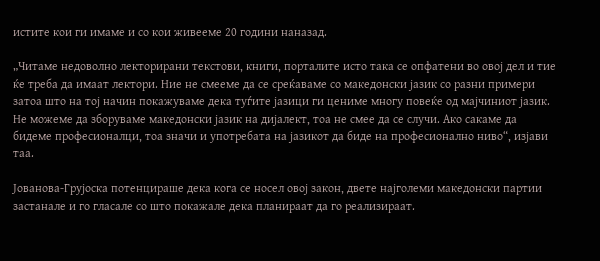истите кои ги имаме и со кои живееме 20 години наназад.

„Читаме недоволно лекторирани текстови, книги, порталите исто така се опфатени во овој дел и тие ќе треба да имаат лектори. Ние не смееме да се среќаваме со македонски јазик со разни примери затоа што на тој начин покажуваме дека туѓите јазици ги цениме многу повеќе од мајчиниот јазик. Не можеме да зборуваме македонски јазик на дијалект, тоа не смее да се случи. Ако сакаме да бидеме професионалци, тоа значи и употребата на јазикот да биде на професионално ниво“, изјави таа.

Јованова-Грујоска потенцираше дека кога се носел овој закон, двете најголеми македонски партии застанале и го гласале со што покажале дека планираат да го реализираат.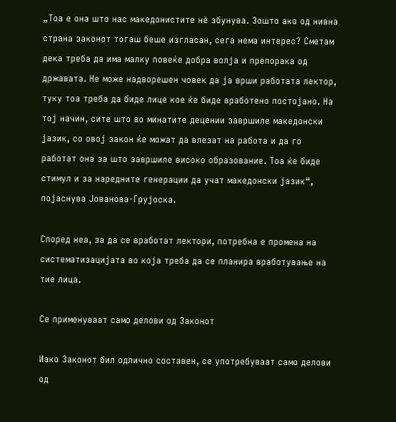„Тоа е она што нас македонистите нè збунува. Зошто ако од нивна страна законот тогаш беше изгласан, сега нема интерес? Сметам дека треба да има малку повеќе добра волја и препорака од државата. Не може надворешен човек да ја врши работата лектор, туку тоа треба да биде лице кое ќе биде вработено постојано. На тој начин, сите што во минатите децении завршиле македонски јазик, со овој закон ќе можат да влезат на работа и да го работат она за што завршиле високо образование. Тоа ќе биде стимул и за наредните генерации да учат македонски јазик“, појаснува Јованова-Грујоска.

Според неа, за да се вработат лектори, потребна е промена на систематизацијата во која треба да се планира вработување на тие лица.

Се применуваат само делови од Законот

Иако Законот бил одлично составен, се употребуваат само делови од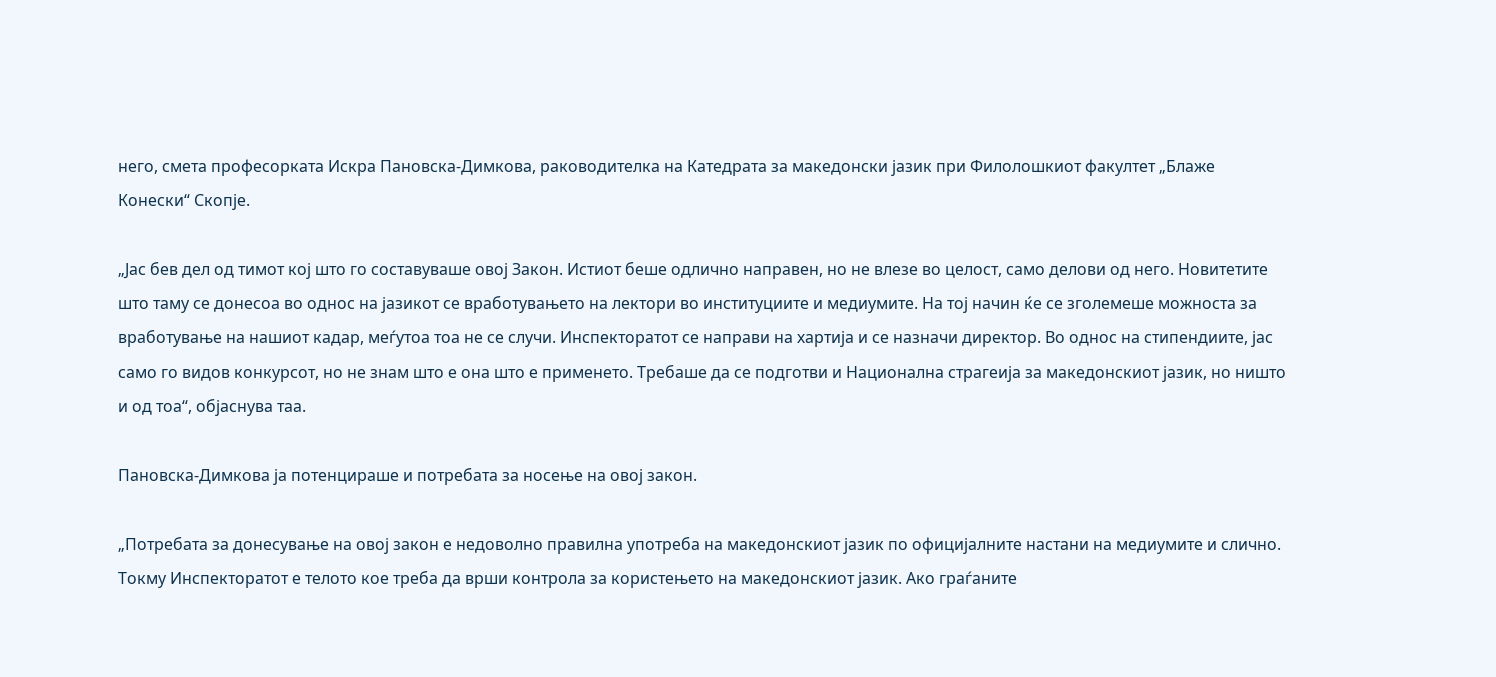него, смета професорката Искра Пановска-Димкова, раководителка на Катедрата за македонски јазик при Филолошкиот факултет „Блаже Конески“ Скопје.

„Јас бев дел од тимот кој што го составуваше овој Закон. Истиот беше одлично направен, но не влезе во целост, само делови од него. Новитетите што таму се донесоа во однос на јазикот се вработувањето на лектори во институциите и медиумите. На тој начин ќе се зголемеше можноста за вработување на нашиот кадар, меѓутоа тоа не се случи. Инспекторатот се направи на хартија и се назначи директор. Во однос на стипендиите, јас само го видов конкурсот, но не знам што е она што е применето. Требаше да се подготви и Национална страгеија за македонскиот јазик, но ништо и од тоа“, објаснува таа.

Пановска-Димкова ја потенцираше и потребата за носење на овој закон.

„Потребата за донесување на овој закон е недоволно правилна употреба на македонскиот јазик по официјалните настани на медиумите и слично. Токму Инспекторатот е телото кое треба да врши контрола за користењето на македонскиот јазик. Ако граѓаните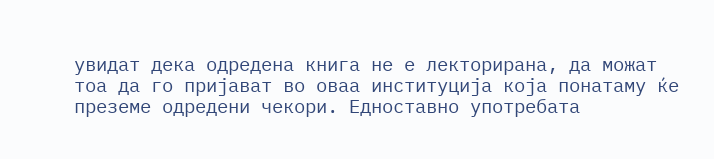увидат дека одредена книга не е лекторирана, да можат тоа да го пријават во оваа институција која понатаму ќе преземе одредени чекори. Едноставно употребата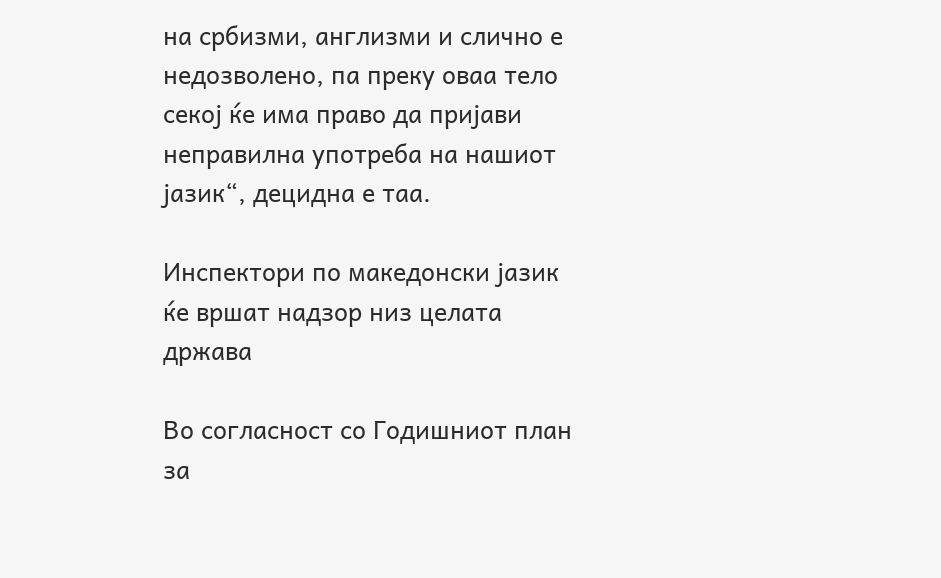на србизми, англизми и слично е недозволено, па преку оваа тело секој ќе има право да пријави неправилна употреба на нашиот јазик“, децидна е таа.

Инспектори по македонски јазик ќе вршат надзор низ целата држава

Во согласност со Годишниот план за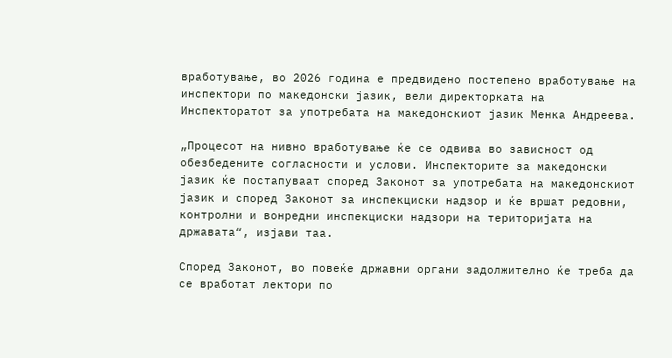вработување, во 2026 година е предвидено постепено вработување на инспектори по македонски јазик, вели директорката на Инспекторатот за употребата на македонскиот јазик Менка Андреева.

„Процесот на нивно вработување ќе се одвива во зависност од обезбедените согласности и услови. Инспекторите за македонски јазик ќе постапуваат според Законот за употребата на македонскиот јазик и според Законот за инспекциски надзор и ќе вршат редовни, контролни и вонредни инспекциски надзори на територијата на државата“, изјави таа.

Според Законот, во повеќе државни органи задолжително ќе треба да се вработат лектори по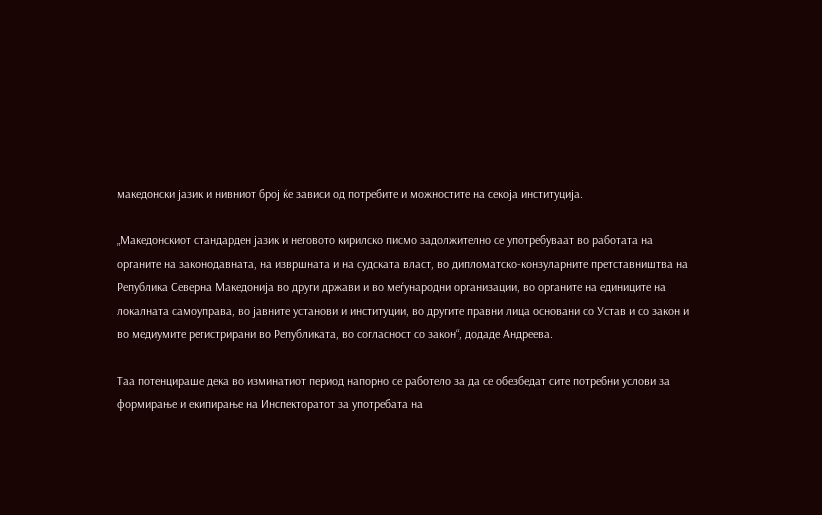македонски јазик и нивниот број ќе зависи од потребите и можностите на секоја институција.

„Македонскиот стандарден јазик и неговото кирилско писмо задолжително се употребуваат во работата на органите на законодавната, на извршната и на судската власт, во дипломатско-конзуларните претставништва на Република Северна Македонија во други држави и во меѓународни организации, во органите на единиците на локалната самоуправа, во јавните установи и институции, во другите правни лица основани со Устав и со закон и во медиумите регистрирани во Републиката, во согласност со закон“, додаде Андреева.

Таа потенцираше дека во изминатиот период напорно се работело за да се обезбедат сите потребни услови за формирање и екипирање на Инспекторатот за употребата на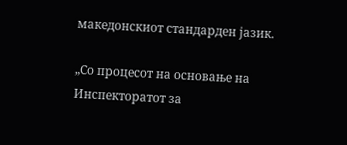македонскиот стандарден јазик.

„Со процесот на основање на Инспекторатот за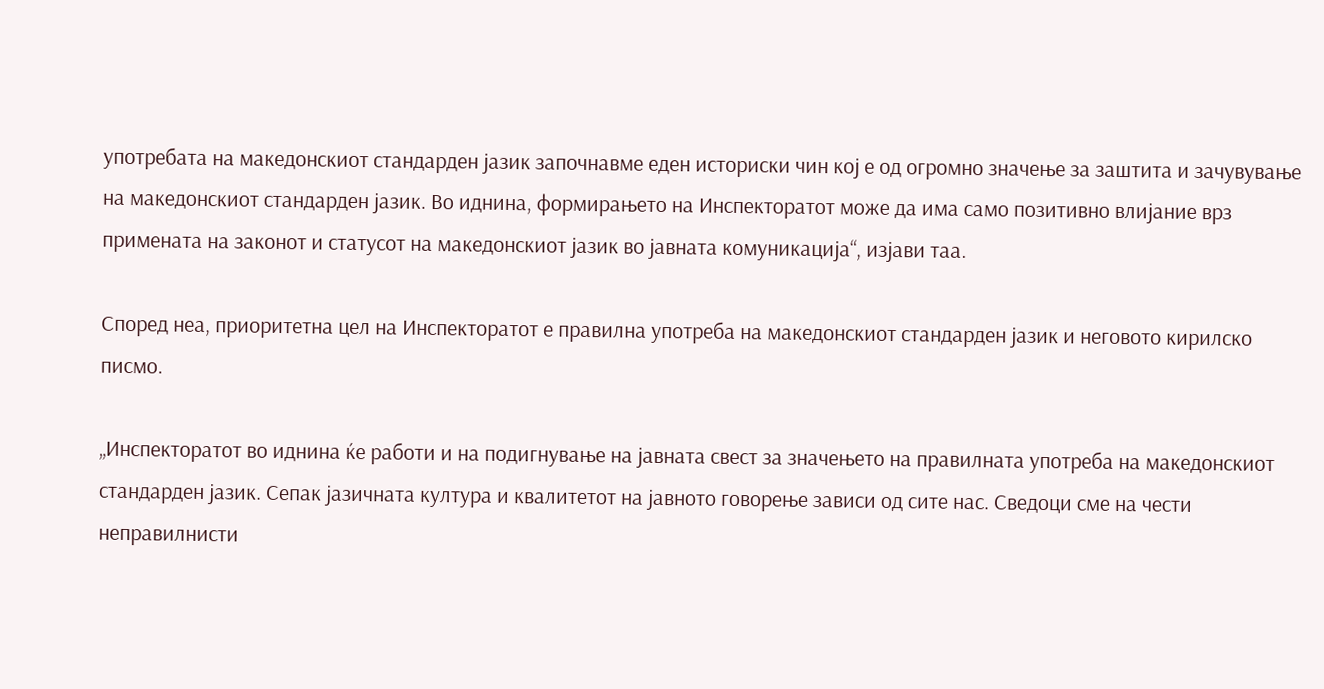употребата на македонскиот стандарден јазик започнавме еден историски чин кој е од огромно значење за заштита и зачувување на македонскиот стандарден јазик. Во иднина, формирањето на Инспекторатот може да има само позитивно влијание врз примената на законот и статусот на македонскиот јазик во јавната комуникација“, изјави таа.

Според неа, приоритетна цел на Инспекторатот е правилна употреба на македонскиот стандарден јазик и неговото кирилско писмо.

„Инспекторатот во иднина ќе работи и на подигнување на јавната свест за значењето на правилната употреба на македонскиот стандарден јазик. Сепак јазичната култура и квалитетот на јавното говорење зависи од сите нас. Сведоци сме на чести неправилнисти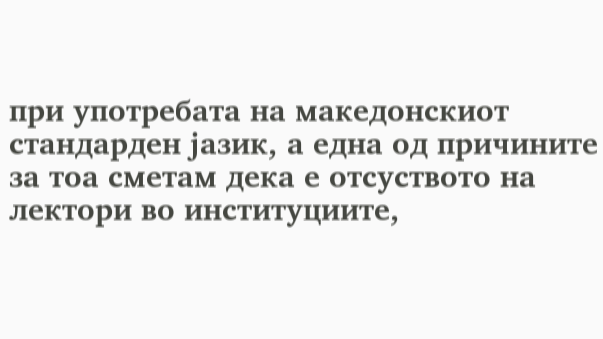при употребата на македонскиот стандарден јазик, а една од причините за тоа сметам дека е отсуството на лектори во институциите,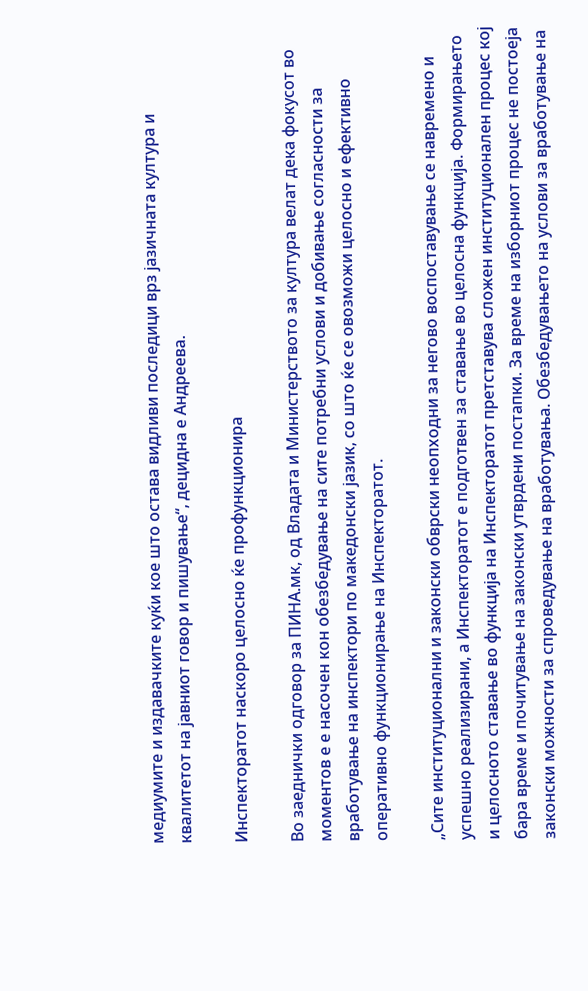медиумите и издавачките куќи кое што остава видливи последици врз јазичната култура и квалитетот на јавниот говор и пишување“, децидна е Андреева.

Инспекторатот наскоро целосно ќе профункционира

Во заеднички одговор за ПИНА.мк, од Владата и Министерството за култура велат дека фокусот во моментов е е насочен кон обезбедување на сите потребни услови и добивање согласности за вработување на инспектори по македонски јазик, со што ќе се овозможи целосно и ефективно оперативно функционирање на Инспекторатот.

„Сите институционални и законски обврски неопходни за негово воспоставување се навремено и успешно реализирани, а Инспекторатот е подготвен за ставање во целосна функција. Формирањето и целосното ставање во функција на Инспекторатот претставува сложен институционален процес кој бара време и почитување на законски утврдени постапки. За време на изборниот процес не постоеја законски можности за спроведување на вработувања. Обезбедувањето на услови за вработување на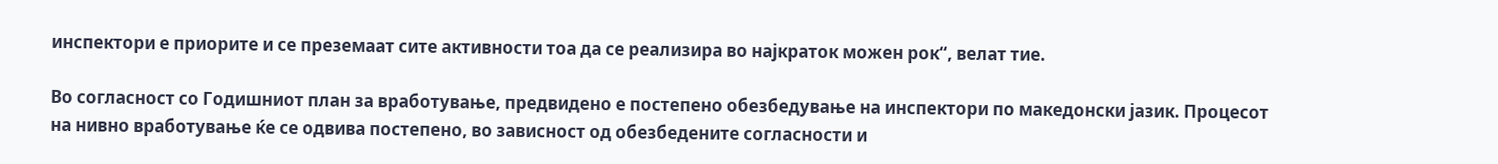инспектори е приорите и се преземаат сите активности тоа да се реализира во најкраток можен рок“, велат тие.

Во согласност со Годишниот план за вработување, предвидено е постепено обезбедување на инспектори по македонски јазик. Процесот на нивно вработување ќе се одвива постепено, во зависност од обезбедените согласности и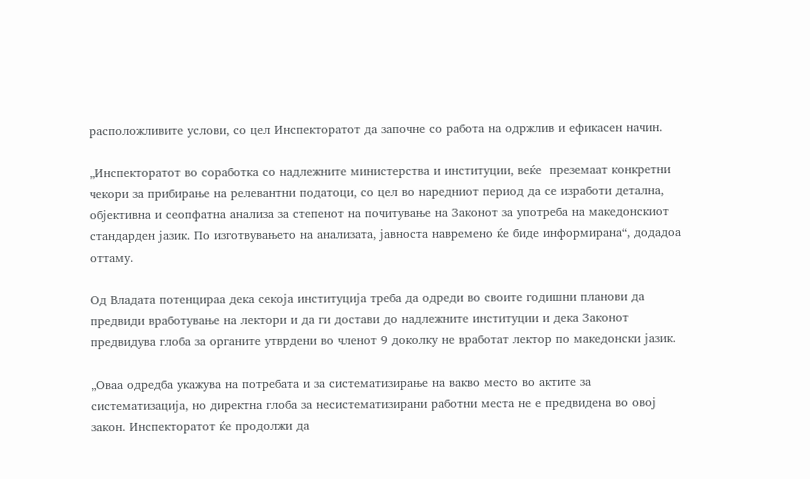расположливите услови, со цел Инспекторатот да започне со работа на одржлив и ефикасен начин.

„Инспекторатот во соработка со надлежните министерства и институции, веќе  преземаат конкретни чекори за прибирање на релевантни податоци, со цел во наредниот период да се изработи детална, објективна и сеопфатна анализа за степенот на почитување на Законот за употреба на македонскиот стандарден јазик. По изготвувањето на анализата, јавноста навремено ќе биде информирана“, додадоа оттаму.

Од Владата потенцираа дека секоја институција треба да одреди во своите годишни планови да предвиди вработување на лектори и да ги достави до надлежните институции и дека Законот предвидува глоба за органите утврдени во членот 9 доколку не вработат лектор по македонски јазик.

„Оваа одредба укажува на потребата и за систематизирање на вакво место во актите за систематизација, но директна глоба за несистематизирани работни места не е предвидена во овој закон. Инспекторатот ќе продолжи да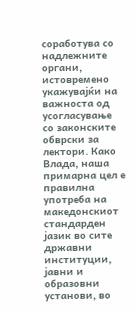соработува со надлежните органи, истовремено укажувајќи на важноста од усогласување со законските обврски за лектори. Како Влада, наша примарна цел е правилна употреба на македонскиот стандарден јазик во сите државни институции, јавни и образовни установи, во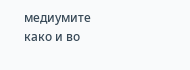медиумите како и во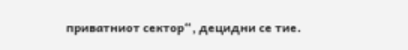приватниот сектор“, децидни се тие.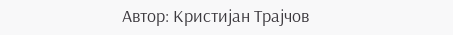Автор: Кристијан Трајчов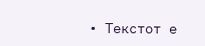• Текстот е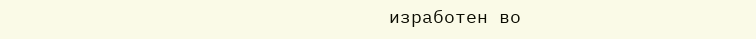изработен во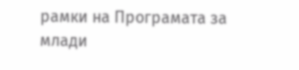рамки на Програмата за млади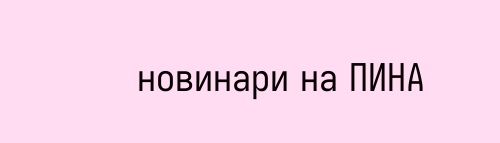новинари на ПИНА